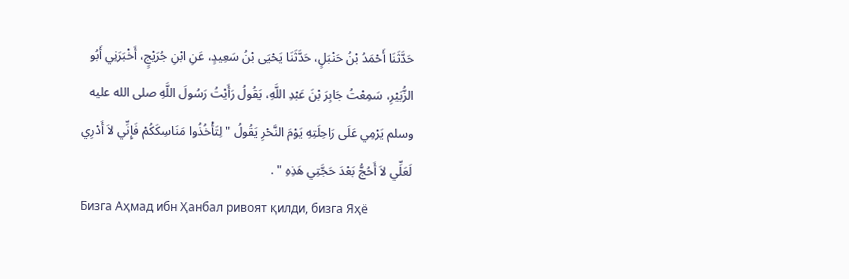حَدَّثَنَا أَحْمَدُ بْنُ حَنْبَلٍ، حَدَّثَنَا يَحْيَى بْنُ سَعِيدٍ، عَنِ ابْنِ جُرَيْجٍ، أَخْبَرَنِي أَبُو الزُّبَيْرِ، سَمِعْتُ جَابِرَ بْنَ عَبْدِ اللَّهِ، يَقُولُ رَأَيْتُ رَسُولَ اللَّهِ صلى الله عليه وسلم يَرْمِي عَلَى رَاحِلَتِهِ يَوْمَ النَّحْرِ يَقُولُ " لِتَأْخُذُوا مَنَاسِكَكُمْ فَإِنِّي لاَ أَدْرِي لَعَلِّي لاَ أَحُجُّ بَعْدَ حَجَّتِي هَذِهِ " .
Бизга Аҳмад ибн Ҳанбал ривоят қилди, бизга Яҳё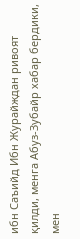ибн Саъийд Ибн Журайждан ривоят қилди, менга Абуз-Зубайр хабар бердики, мен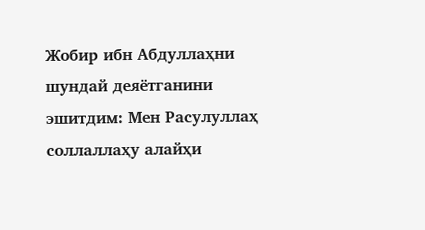Жобир ибн Абдуллаҳни шундай деяётганини эшитдим: Мен Расулуллаҳ соллаллаҳу алайҳи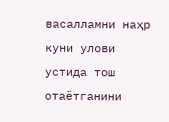васалламни наҳр куни улови устида тош отаётганини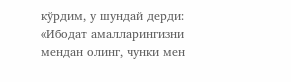кўрдим, у шундай дерди: «Ибодат амалларингизни мендан олинг, чунки мен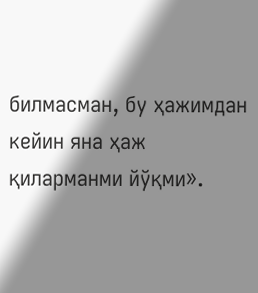билмасман, бу ҳажимдан кейин яна ҳаж қиларманми йўқми».